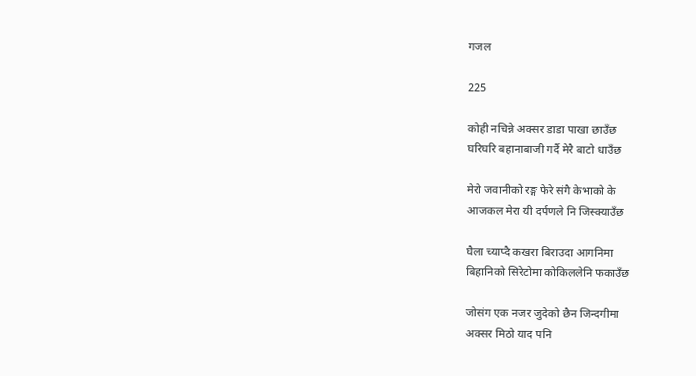गजल

225

कोही नचिन्ने अक्सर डाडा पाखा छाउँछ
घरिघरि बहानाबाजी गर्दै मेर‌ै बाटो धाउँछ

मेरो जवानीको रङ्ग फेरे संगै केभाको के
आजकल मेरा यी दर्पणले नि जिस्क्याउँछ

घैला च्याप्दै कखरा बिराउदा आगनिमा
बिहानिको सिरेटोमा कोकिललेनि फकाउँछ

जोसंग एक नजर जुदेको छैन जिन्दगीमा
अक्सर मिठो याद पनि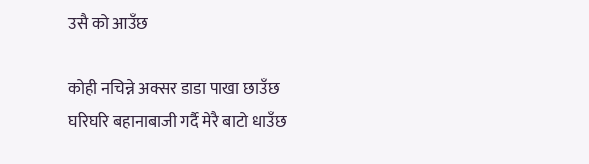उसै को आउँछ

कोही नचिन्ने अक्सर डाडा पाखा छाउँछ
घरिघरि बहानाबाजी गर्दै मेर‌ै बाटो धाउँछ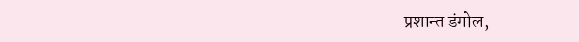प्रशान्त डंगोल,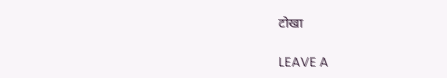टोखा

LEAVE A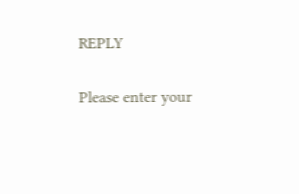REPLY

Please enter your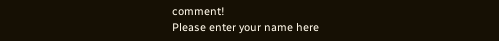comment!
Please enter your name here